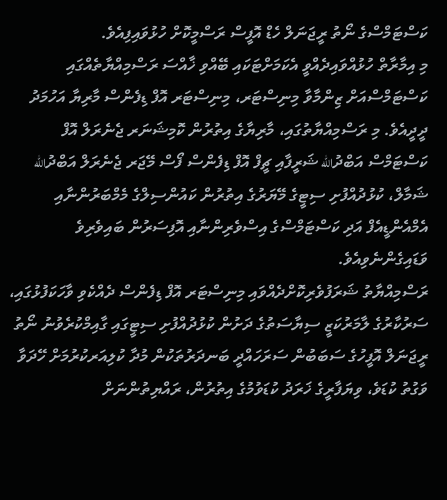ކަސްޓަމްސްގެ ނޯތު ރީޖަނަލް ހެޑް އޮފީސް ރަސްމީކޮށް ހުޅުވައިފިއެވެ.
މި އިމާރާތް ހުޅުއްވައިދެއްވީ އެކަމަށްޓަކައި ބޭއްވި ޚާއްސަ ރަސްމިއްޔާތެއްގައި ކަސްޓަމްސްއަށް ޒިންމާވާ މިނިސްޓަރ، މިނިސްޓަރ އޮފް ޑިފެންސް މާރިޔާ އަހުމަދު ދީދީއެވެ. މި ރަސްމިއްޔާތުގައި، މާރިޔާގެ އިތުރުން ކޮމިޝަނަރ ޖެނެރަލް އޮފް ކަސްޓަމްސް އަބްދުالله ޝަރީފާއި ޗީފް އޮފް ޑިފެންސް ފޯސް މޭޖަރ ޖެނެރަލް އަބްދުالله ޝަމާލް، ކުޅުދުއްފުށި ސިޓީގެ މޭޔަރުގެ އިތުރުން ކައުންސިލްގެ މެމްބަރުންނާއި އެމްއެންޑީއެފް އަދި ކަސްޓަމްސްގެ އިސްވެރިންނާއި އޮފިސަރުން ބައިވެރިވެ ވަޑައިގެންނެވިއެވެ.
ރަސްމިއްޔާތު ޝަރަފުވެރިކޮށްދެއްވައި މިނިސްޓަރ އޮފް ޑިފެންސް ދެއްކެވި ވާހަކަފުޅުގައި، ސަރުކާރުގެ ލާމަރުކަޒީ ސިޔާސަތުގެ ދަށުން ކުޅުދުއްފުށި ސިޓީގައި ގާއިމްކުރެވުނު ނޯތު ރީޖަނަލް އޮފީހުގެ ސަބަބުން ސަރަހައްދީ ބަނދަރުތަކުން މުދާ ކުލިއަރކުރުމަށް ހޭދަވާ ވަގުތު ކުޑަވެ، ވިޔަފާރީގެ ޚަރަދު ކުޑަވުމުގެ އިތުރުން، ރައްޔިތުންނަށް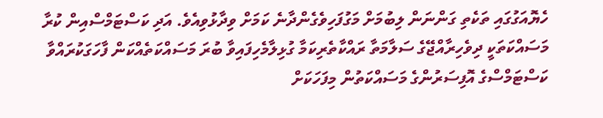ހެޔޮއަގުގައި ތަކެތި ގަންނަން ލިބުމަށް މަގުފަހިވެގެންދާނެ ކަމަށް ވިދާޅުވިއެވެ. އަދި ކަސްޓަމްސްއިން ކުރާ މަސައްކަތަކީ ދިވެހިރާއްޖޭގެ ސަލާމަތާ ރައްކާތެރިކަމާ ގުޅިލާމެހިފައިވާ ބުރަ މަސައްކަތެއްކަން ފާހަގަކުރައްވާ ކަސްޓަމްސްގެ އޮފިސަރުންގެ މަސައްކަތުން މިފަހަކަށް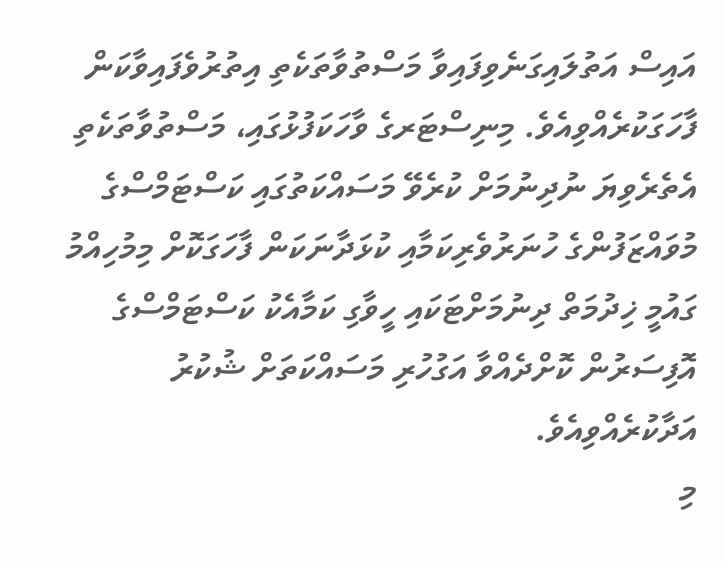އައިސް އަތުލައިގަނެވިފައިވާ މަސްތުވާތަކެތި އިތުރުވެފައިވާކަން ފާހަގަކުރެއްވިއެވެ. މިނިސްޓަރގެ ވާހަކަފުޅުގައި، މަސްތުވާތަކެތި އެތެރެވިޔަ ނުދިނުމަށް ކުރެވޭ މަސައްކަތުގައި ކަސްޓަމްސްގެ މުވައްޒަފުންގެ ހުނަރުވެރިކަމާއި ކުޅަދާނަކަން ފާހަގަކޮށް މިމުހިއްމު ގައުމީ ޚިދުމަތް ދިނުމަށްޓަކައި ހީވާގި ކަމާއެކު ކަސްޓަމްސްގެ އޮފިސަރުން ކޮށްދެއްވާ އަގުހުރި މަސައްކަތަށް ޝުކުރު އަދާކުރެއްވިއެވެ.
މި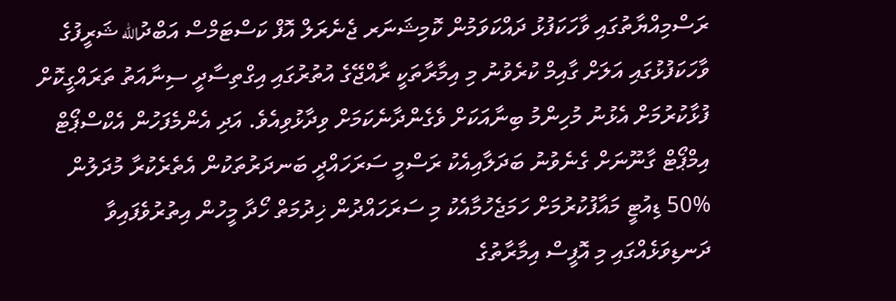ރަސްމިއްޔާތުގައި ވާހަކަފުޅު ދައްކަވަމުން ކޮމިޝަނަރ ޖެނެރަލް އޮފް ކަސްޓަމްސް އަބްދުالله ޝަރީފުގެ ވާހަކަފުޅުގައި އަލަށް ގާއިމް ކުރެވުނު މި އިމާރާތަކީ ރާއްޖޭގެ އުތުރުގައި އިގްތިސާދީ ސިނާއަތު ތަރައްގީކޮށް ފުޅާކުރުމަށް އެޅުނު މުހިންމު ބިނާއަކަށް ވެގެންދާނެކަމަށް ވިދާޅުވިއެވެ. އަދި އެންމެފަހުން އެކްސްޕޯޓް އިމްޕޯޓް ގާނޫނަށް ގެނެވުނު ބަދަލާއިއެކު ރަސްމީ ސަރަހައްދީ ބަނދަރުތަކުން އެތެރެކުރާ މުދަލުން %50 ޑިއުޓީ މައާފުކުރުމަށް ހަމަޖެހުމާއެކު މި ސަރަހައްދުން ޚިދުމަތް ހޯދާ މީހުން އިތުރުވެފައިވާ ދަނޑިވަޅެއްގައި މި އޮފީސް އިމާރާތުގެ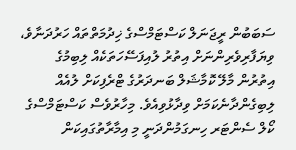ސަބަބުން ރީޖަނަލް ކަސްޓަމްސްގެ ޚިދުމަތްތައް ހަރުދަނާވެ، ވިޔަފާރިވެރިންނަށް އިތުރު ލުއިފަސޭހަތަކެއް ލިބިމުގެ އިތުރުން މާލޭ ކޮމާޝަލް ބަނދަރުގެ ޓްރެފިކަށް ލުއެއް ލިބިގެންދާނެކަމަށް ވިދާޅުވިއެވެ. މިހާރުވެސް ކަސްޓަމްސްގެ ކޯލް ސެންޓަރ ހިނގަމުންދަނީ މި އިމާރާތުގައިކަން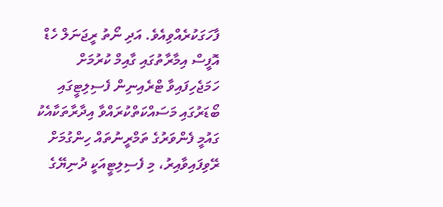ފާހަގަކުރެއްވިއެވެ. އަދި ނޯތު ރީޖަނަލް ހެޑް އޮފީސް އިމާރާތުގައި ގާއިމް ކުރުމަށް ހަމަޖެހިފައިވާ ޓްރެއިނިން ފެސިލިޓީގައި ބޯޑަރުގައި މަސައްކަތްކުރައްވާ އިދާރާތަކާއެކު ގައުމީ ފެންވަރުގެ ތަމްރީނުތައް ހިންގުމަށް ރޭވިފައިވާއިރު، މި ފެސިލިޓީއަކީ ދުނިޔޭގެ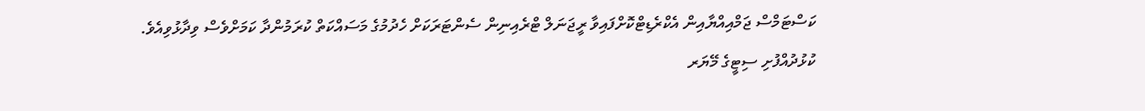ކަސްޓަމްސް ޖަމްއިއްޔާއިން އެކްރެޑިޓްކޮށްފައިވާ ރީޖަނަލް ޓްރެއިނިން ސެންޓަރަކަށް ހެދުމުގެ މަސައްކަތް ކުރަމުންދާ ކަމަށްވެސް ވިދާޅުވިއެވެ.
ކުޅުދުއްފުށި ސިޓީގެ މޭޔަރ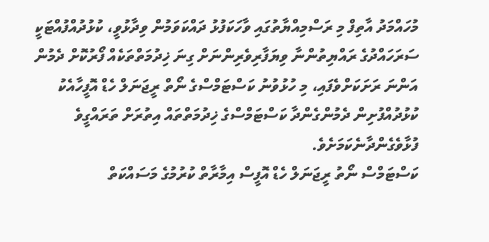މުހައްމަދު އާތިފް މި ރަސްމިއްޔާތުގައި ވާހަކަފުޅު ދައްކަވަމުން ވިދާޅުވީ، ކުޅުދުއްފުއްޓަކީ ސަރަހައްދުގެ ރައްޔިތުންނާ ވިޔަފާރިވެރިންނަށް ގިނަ ޚިދުމަތްތަކެއް ފޯރުކޮށް ދެމުން އަންނަ ރަށަކަށްވެފައި، މި ހުޅުވުނު ކަސްޓަމްސްގެ ނޯތް ރީޖަނަލް ހެޑް އޮފީހާއެކު ކުޅުދުއްފުށިން ދެމުންގެންދާ ކަސްޓަމްސްގެ ޚިދުމަތްތައް އިތުރަށް ތަރައްގީވެ ފުޅާވެގެންދާނެކަމަށެވެ.
ކަސްޓަމްސް ނޯތު ރީޖަނަލް ހެޑް އޮފީސް އިމާރާތް ކުރުމުގެ މަސައްކަތް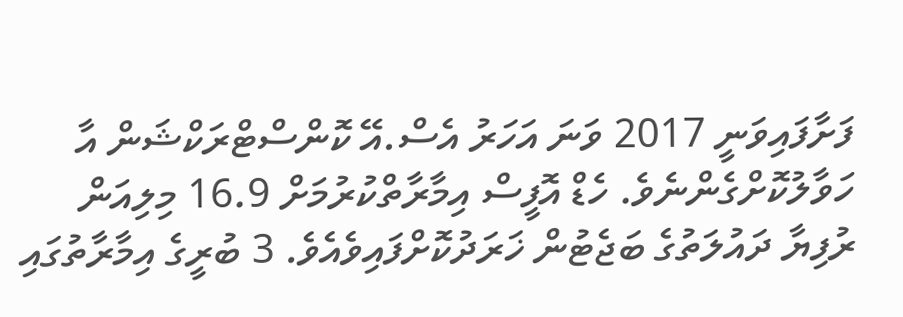ފަށާފައިވަނީ 2017 ވަނަ އަހަރު އެސް.އޭ ކޮންސްޓްރަކްޝަން އާ ހަވާލުކޮށްގެންނެވެ. ހެޑް އޮފީސް އިމާރާތްކުރުމަށް 16.9 މިލިއަން ރުފިޔާ ދައުލަތުގެ ބަޖެޓުން ޚަރަދުކޮށްފައިވެއެވެ. 3 ބުރީގެ އިމާރާތުގައި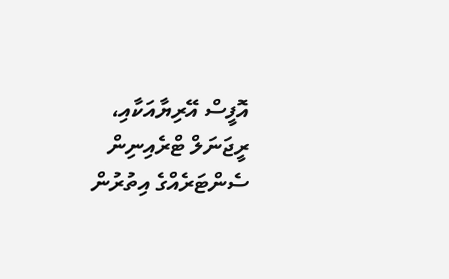އޮފީސް އޭރިޔާއަކާއި، ރީޖަނަލް ޓްރެއިނިން ސެންޓަރެއްގެ އިތުރުން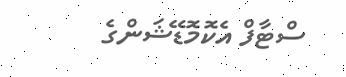ސްޓާފް އެކޮމޮޑޭޝަންގެ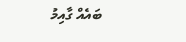ބައެއް ގާއިމު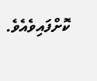ކޮށްފައިވެއެވެ.